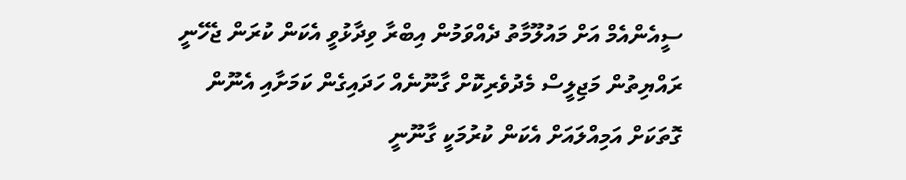ސީއެންއެމް އަށް މައުލޫމާތު ދެއްވަމުން އިބްރާ ވިދާޅުވީ އެކަން ކުރަން ޖެހޭނީ ރައްޔިތުން މަޖިލީސް މެދުވެރިކޮށް ގާނޫނެއް ހަދައިގެން ކަމަށާއި އެނޫން ގޮތަކަށް އަމިއްލައަށް އެކަން ކުރުމަކީ ގާނޫނީ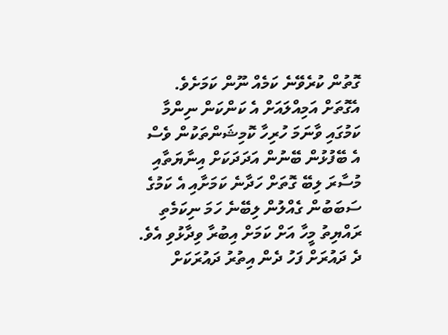ގޮތުން ކުރެވޭނެ ކަމެއް ނޫން ކަމަށެވެ.
އެގޮތަށް އަމިއްލައަށް އެ ކަންކަން ނިންމާ ކަމުގައި ވާނަމަ ހުރިހާ ކޮމިޝަންތަކުން ވެސް އެ ބޭފުޅުން ބޭނުން އަދަދަކަށް އިނާޔަތާއި މުސާރަ ލިބޭ ގޮތަށް ހަދާނެ ކަމަށާއި އެ ކަމުގެ ސަބަބުން ގެއްލުން ލިބޭނެ ހަމަ ނިކަމެތި ރައްޔިތު މީހާ އަށް ކަމަށް އިބުރާ ވިދާޅުވި އެވެ.
ދެ ދައުރަށް ފަހު ދެން އިތުރު ދައުރަކަށް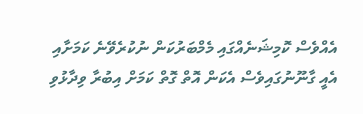އެއްވެސް ކޮމިޝަނެއްގައި މެމްބަރުކަން ނުކުރެވޭނެ ކަމަށާއި އެއީ ގާނޫނުގައިވެސް އެކަން އޮތް ގޮތް ކަމަށް އިބުރާ ވިދާޅުވި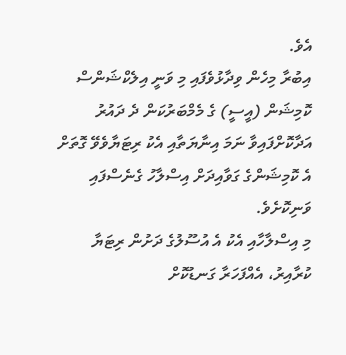އެވެ.
އިބުރާ މިހެން ވިދާޅުވެފައި މި ވަނީ އިލެކްޝަންސް ކޮމިޝަން (އީސީ) ގެ މެމްބަރުކަން ދެ ދައުރު އަދާކޮށްފައިވާ ނަމަ އިނާޔަތާއި އެކު ރިޓަޔާވެވޭ ގޮތަށް އެ ކޮމިޝަންގެ ގަވާއިދަށް އިސްލާހު ގެނެސްފައި ވަނިކޮށެވެ.
މި އިސްލާހާއި އެކު އެ އުސޫލުގެ ދަށުން ރިޓަޔާ ކުރާއިރު، އެއްފަހަރާ ގަނޑުކޮށް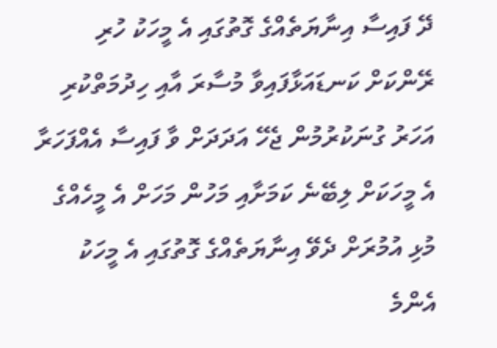ދޭ ފައިސާ އިނާޔަތެއްގެ ގޮތުގައި އެ މީހަކު ހުރި ރޭންކަށް ކަނޑައަޅާފައިވާ މުސާރަ އާއި ހިދުމަތްކުރި އަހަރު ގުނަކުރުމުން ޖެހޭ އަދަދަށް ވާ ފައިސާ އެއްފަހަރާ އެ މީހަކަށް ލިބޭނެ ކަމަށާއި މަހުން މަހަށް އެ މީހެއްގެ މުޅި އުމުރަށް ދެވޭ އިނާޔަތެއްގެ ގޮތުގައި އެ މީހަކު އެންމެ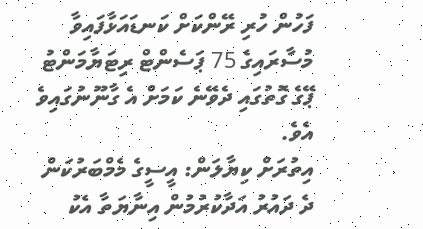ފަހުން ހުރި ރޭންކަށް ކަނޑައަޅާފައިވާ މުސާރައިގެ 75 ޕަސެންޓް ރިޓަޔާމަންޓު ޕޭގެ ގޮތުގައި ދެވޭނެ ކަމަށް އެ ގާނޫނުގައިވެ އެވެ.
އިތުރަށް ކިޔާލަން: އީސީގެ މެމްބަރުކަން ދެ ދައުރު އަދާކުރުމުން އިނާޔަތާ އެކު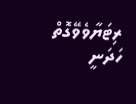ރިޓަޔާވެވޭގޮތް ހަދަނީ